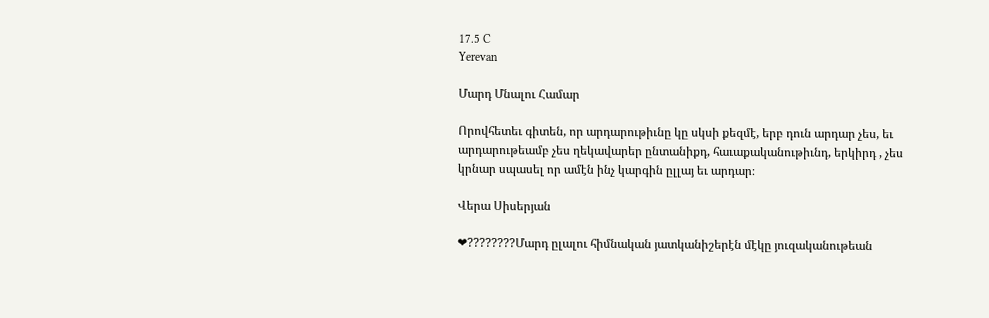17.5 C
Yerevan

Մարդ Մնալու Համար

Որովհետեւ գիտեն, որ արդարութիւնը կը սկսի քեզմէ, երբ դուն արդար չես, եւ արդարութեամբ չես ղեկավարեր ընտանիքդ, հաւաքականութիւնդ, երկիրդ , չես կրնար սպասել որ ամէն ինչ կարգին ըլլայ եւ արդար։

Վերա Սիսերյան

❤????????Մարդ ըլալու հիմնական յատկանիշերէն մէկը յուզականութեան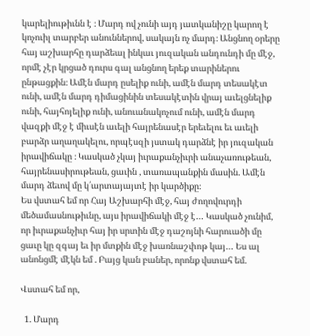կարելիութիւնն է ։ Մարդ ով չունի այդ յատկանիշը կարող է կոչուիլ տարբեր անուններով, սակայն ոչ մարդ։ Անցնող օրերը հայ աշխարհը դարձեալ ինկաւ յուզական անդունդի մը մէջ, որմէ չէր կրցած դուրս գալ անցնող երեք տարիներու ընթացքին։ Ամէն մարդ ըսելիք ունի, ամէն մարդ տեսակէտ ունի, ամէն մարդ դիմացինին տեսակէտին վրայ աւելցնելիք ունի, հայհոյելիք ունի, անուանակոչում ունի, ամէն մարդ վազքի մէջ է միւսէն աւելի հայրենասէր երեւելու եւ աւելի բարձր աղաղակելու, որպէսզի յստակ դարձնէ իր յուզական իրավիճակը ։ Կասկած չկայ իւրաքանչիւրի անաչառութեան, հայրենասիրութեան, ցաւին , տառապանքին մասին. Ամէն մարդ ձեւով մը կ՛արտայայտէ իր կարծիքը։
Ես վստահ եմ որ Հայ Աշխարհի մէջ, հայ ժողովուրդի մեծամասնութիւնը, այս իրավիճակի մէջ է… Կասկած չունիմ, որ իւրաքանչիւր հայ իր սրտին մէջ դաշոյնի հարուածի մը ցաւը կը զգայ եւ իր մտքին մէջ խառնաշփոթ կայ… Ես ալ անոնցմէ մէկն եմ . Բայց կան բաներ, որոնք վստահ եմ.

Վստահ եմ որ,

  1. Մարդ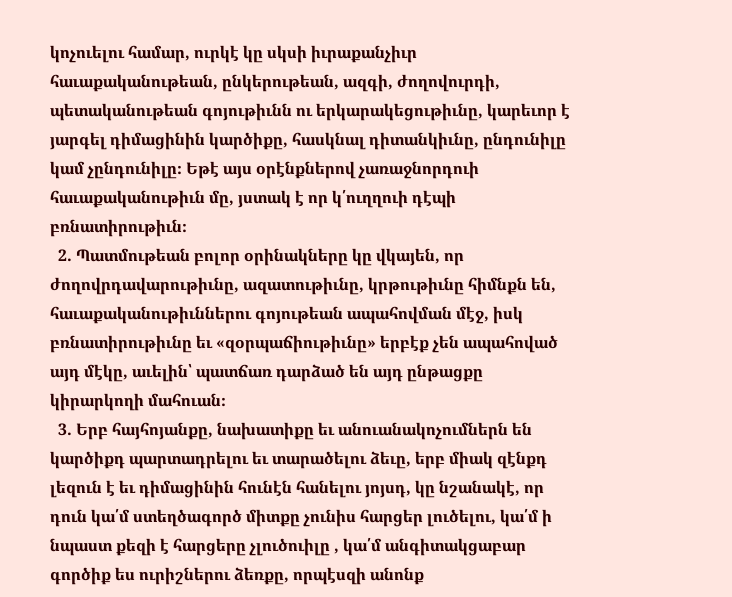կոչուելու համար, ուրկէ կը սկսի իւրաքանչիւր հաւաքականութեան, ընկերութեան, ազգի, ժողովուրդի, պետականութեան գոյութիւնն ու երկարակեցութիւնը, կարեւոր է յարգել դիմացինին կարծիքը, հասկնալ դիտանկիւնը, ընդունիլը կամ չընդունիլը։ Եթէ այս օրէնքներով չառաջնորդուի հաւաքականութիւն մը, յստակ է որ կ՛ուղղուի դէպի բռնատիրութիւն։
  2. Պատմութեան բոլոր օրինակները կը վկայեն, որ ժողովրդավարութիւնը, ազատութիւնը, կրթութիւնը հիմնքն են, հաւաքականութիւններու գոյութեան ապահովման մէջ, իսկ բռնատիրութիւնը եւ «զօրպաճիութիւնը» երբէք չեն ապահոված այդ մէկը, աւելին՝ պատճառ դարձած են այդ ընթացքը կիրարկողի մահուան։
  3. Երբ հայհոյանքը, նախատիքը եւ անուանակոչումներն են կարծիքդ պարտադրելու եւ տարածելու ձեւը, երբ միակ զէնքդ լեզուն է եւ դիմացինին հունէն հանելու յոյսդ, կը նշանակէ, որ դուն կա՛մ ստեղծագործ միտքը չունիս հարցեր լուծելու, կա՛մ ի նպաստ քեզի է հարցերը չլուծուիլը , կա՛մ անգիտակցաբար գործիք ես ուրիշներու ձեռքը, որպէսզի անոնք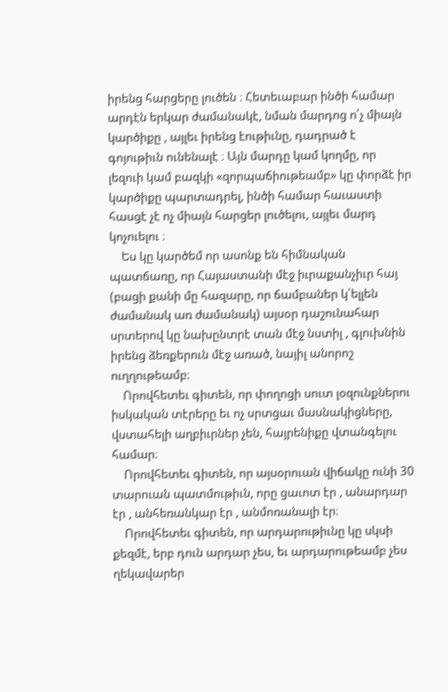իրենց հարցերը լուծեն ։ Հետեւաբար ինծի համար արդէն երկար ժամանակէ, նման մարդոց ո՛չ միայն կարծիքը , այլեւ իրենց էութիւնը, դադրած է գոյութիւն ունենալէ ։ Այն մարդը կամ կողմը, որ լեզուի կամ բազկի «զորպաճիութեամբ» կը փորձէ իր կարծիքը պարտադրել, ինծի համար հաւաստի հասցէ չէ ոչ միայն հարցեր լուծելու, այլեւ մարդ կոչուելու ։
    Ես կը կարծեմ որ ասոնք են հիմնական պատճառը, որ Հայաստանի մէջ իւրաքանչիւր հայ (բացի քանի մը հազարը, որ ճամբաներ կ՛ելլեն ժամանակ առ ժամանակ) այսօր դաշունահար սրտերով կը նախընտրէ տան մէջ նստիլ , գլուխնին իրենց ձեռքերուն մէջ առած, նայիլ անորոշ ուղղութեամբ։
    Որովհետեւ գիտեն, որ փողոցի սուտ լօզունքներու իսկական տէրերը եւ ոչ սրտցաւ մասնակիցները, վստահելի աղբիւրներ չեն, հայրենիքը վտանգելու համար։
    Որովհետեւ գիտեն, որ այսօրուան վիճակը ունի 30 տարուան պատմութիւն, որը ցաւոտ էր , անարդար էր , անհեռանկար էր , անմոռանալի էր։
    Որովհետեւ գիտեն, որ արդարութիւնը կը սկսի քեզմէ, երբ դուն արդար չես, եւ արդարութեամբ չես ղեկավարեր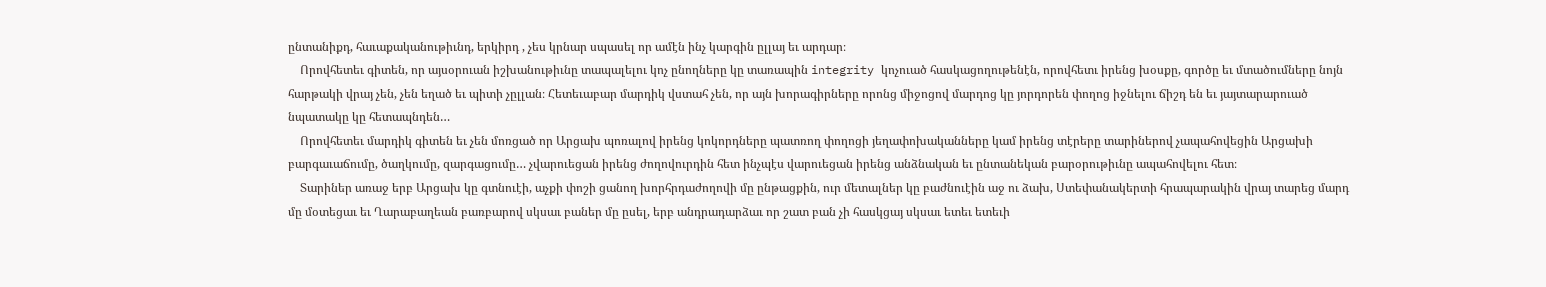ընտանիքդ, հաւաքականութիւնդ, երկիրդ , չես կրնար սպասել որ ամէն ինչ կարգին ըլլայ եւ արդար։
    Որովհետեւ գիտեն, որ այսօրուան իշխանութիւնը տապալելու կոչ ընողները կը տառապին integrity կոչուած հասկացողութենէն, որովհետւ իրենց խօսքը, գործը եւ մտածումները նոյն հարթակի վրայ չեն, չեն եղած եւ պիտի չըլլան։ Հետեւաբար մարդիկ վստահ չեն, որ այն խորագիրները որոնց միջոցով մարդոց կը յորդորեն փողոց իջնելու ճիշդ են եւ յայտարարուած նպատակը կը հետապնդեն…
    Որովհետեւ մարդիկ գիտեն եւ չեն մոռցած որ Արցախ պոռալով իրենց կոկորդները պատռող փողոցի յեղափոխականները կամ իրենց տէրերը տարիներով չապահովեցին Արցախի բարգաւաճումը, ծաղկումը, զարգացումը… չվարուեցան իրենց ժողովուրդին հետ ինչպէս վարուեցան իրենց անձնական եւ ընտանեկան բարօրութիւնը ապահովելու հետ։
    Տարիներ առաջ երբ Արցախ կը գտնուէի, աչքի փոշի ցանող խորհրդաժողովի մը ընթացքին, ուր մետալներ կը բաժնուէին աջ ու ձախ, Ստեփանակերտի հրապարակին վրայ տարեց մարդ մը մօտեցաւ եւ Ղարաբաղեան բառբարով սկսաւ բաներ մը ըսել, երբ անդրադարձաւ որ շատ բան չի հասկցայ սկսաւ ետեւ ետեւի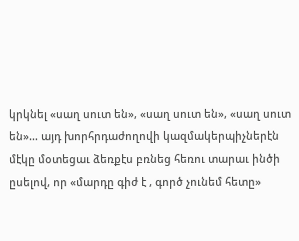կրկնել «սաղ սուտ են», «սաղ սուտ են», «սաղ սուտ են»… այդ խորհրդաժողովի կազմակերպիչներէն մէկը մօտեցաւ ձեռքէս բռնեց հեռու տարաւ ինծի ըսելով, որ «մարդը գիժ է , գործ չունեմ հետը»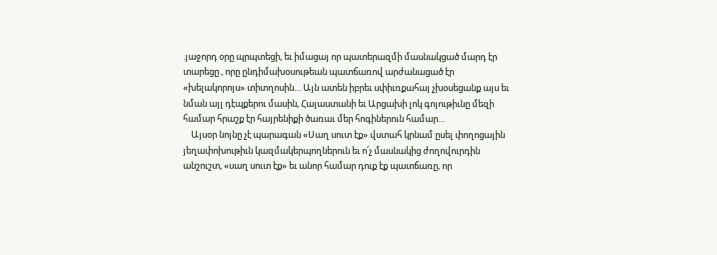.յաջորդ օրը պրպտեցի, եւ իմացայ որ պատերազմի մասնակցած մարդ էր տարեցը , որը ընդիմախօսութեան պատճառով արժանացած էր «խելակորոյս» տիտղոսին… Այն ատեն իբրեւ սփիւռքահայ չխօսեցանք այս եւ նման այլ դէպքերու մասին, Հայաստանի եւ Արցախի լոկ գոյութիւնը մեզի համար հրաշք էր հայրենիքի ծառաւ մեր հոգիներուն համար…
    Այսօր նոյնը չէ պարագան «Սաղ սուտ էք» վստահ կրնամ ըսել փողոցային յեղափոխութիւն կազմակերպողներուն եւ ո՛չ մասնակից ժողովուրդին անշուշտ, «սաղ սուտ էք» եւ անոր համար դուք էք պատճառը, որ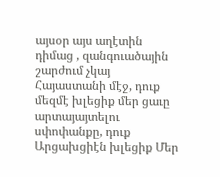այսօր այս աղէտին դիմաց , զանգուածային շարժում չկայ Հայաստանի մէջ, դուք մեզմէ խլեցիք մեր ցաւը արտայայտելու սփոփանքը, դուք Արցախցիէն խլեցիք Մեր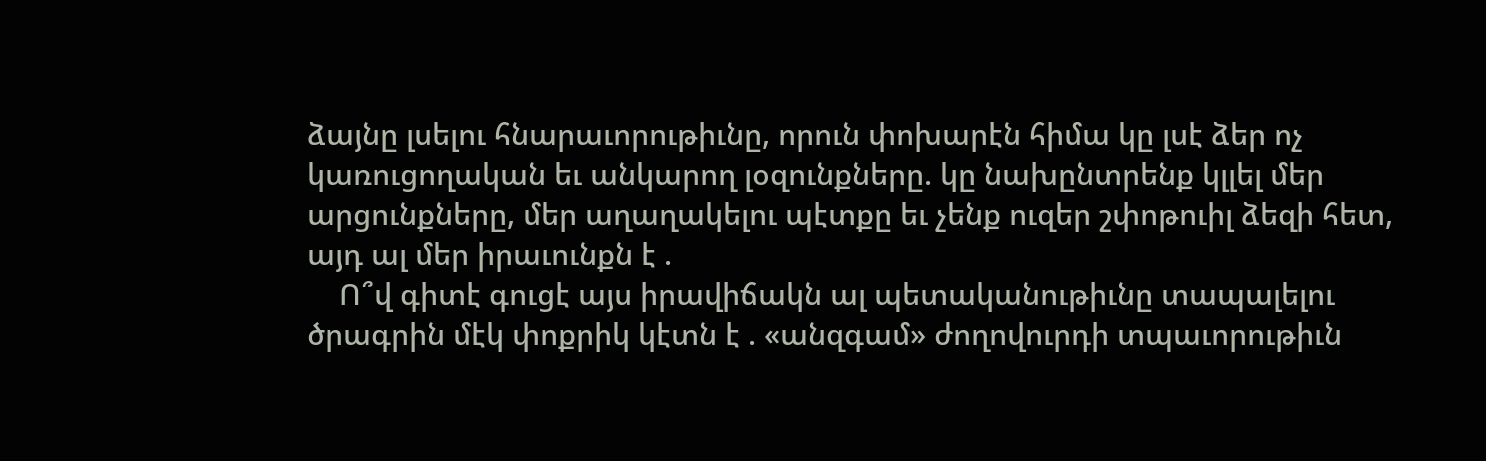ձայնը լսելու հնարաւորութիւնը, որուն փոխարէն հիմա կը լսէ ձեր ոչ կառուցողական եւ անկարող լօզունքները. կը նախընտրենք կլլել մեր արցունքները, մեր աղաղակելու պէտքը եւ չենք ուզեր շփոթուիլ ձեզի հետ, այդ ալ մեր իրաւունքն է .
    Ո՞վ գիտէ գուցէ այս իրավիճակն ալ պետականութիւնը տապալելու ծրագրին մէկ փոքրիկ կէտն է . «անզգամ» ժողովուրդի տպաւորութիւն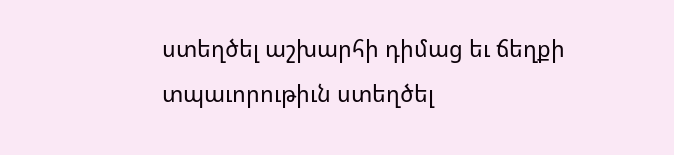ստեղծել աշխարհի դիմաց եւ ճեղքի տպաւորութիւն ստեղծել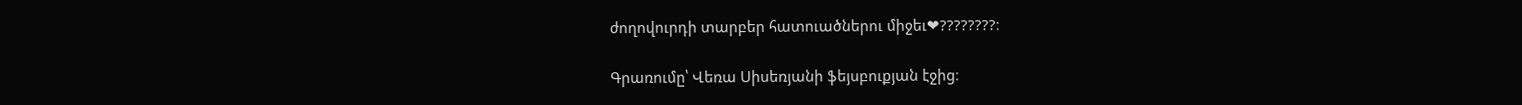ժողովուրդի տարբեր հատուածներու միջեւ❤????????։

Գրառումը՝ Վեռա Սիսեռյանի ֆեյսբուքյան էջից։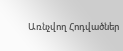Առնչվող Հոդվածներ